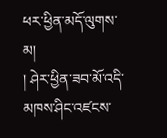ཕར་ཕྱིན་མདོ་ལུགས་མ།
། ཤེར་ཕྱིན་ཟབ་མོ་འདི་མཁས་ཤིང་འཛངས་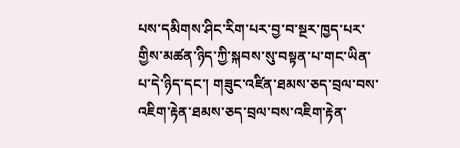པས་དམིགས་ཤིང་རིག་པར་བྱ་བ་སྔར་ཁྱད་པར་གྱིས་མཚན་ཉིད་ཀྱི་སྐབས་སུ་བསྟན་པ་གང་ཡིན་པ་དེ་ཉིད་དང་། གཟུང་འཛིན་ཐམས་ཅད་བྲལ་བས་འཇིག་རྟེན་ཐམས་ཅད་བྲལ་བས་འཇིག་རྟེན་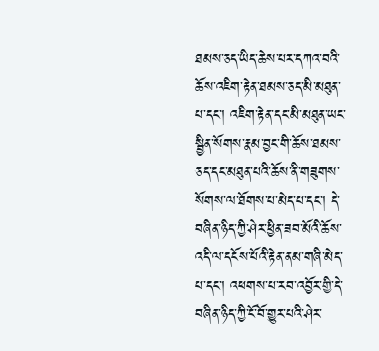ཐམས་ཅད་ཡིད་ཆེས་པར་དཀའ་བའི་ཆོས་འཇིག་རྟེན་ཐམས་ཅད་མི་མཐུན་པ་དང་། འཇིག་རྟེན་དང་མི་མཐུན་ཡང་སྦྱིན་སོགས་རྣམ་བྱང་གི་ཆོས་ཐམས་ཅད་དང་མཐུན་པའི་ཆོས་ནི་གཟུགས་སོགས་ལ་ཐོགས་པ་མེད་པ་དང་། དེ་བཞིན་ཉིད་ཀྱི་ཤེར་ཕྱིན་ཟབ་མོའི་ཆོས་འདི་ལ་དངོས་པོའི་རྟེན་ནམ་གཞི་མེད་པ་དང་། འཕགས་པ་རབ་འབྱོར་གྱི་དེ་བཞིན་ཉིད་ཀྱི་ངོ་བོ་གྱུར་པའི་ཤེར་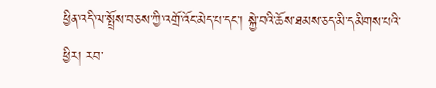ཕྱིན་འདི་ལ་སྤྲོས་བཅས་ཀྱི་འགྲོ་འོང་མེད་པ་དང་། སྐྱེ་བའི་ཆོས་ཐམས་ཅད་མི་དམིགས་པའི་ཕྱིར། རབ་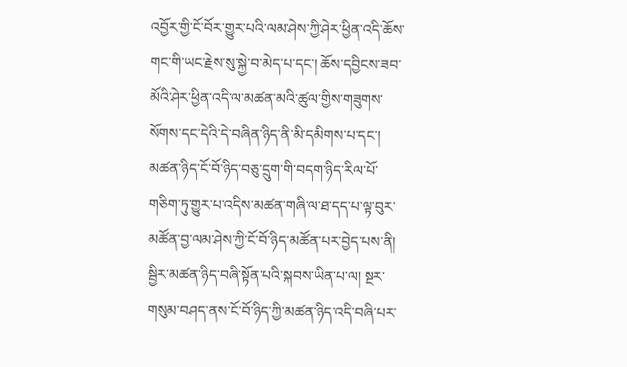འབྱོར་གྱི་ངོ་བོར་གྱུར་པའི་ལམ་ཤེས་ཀྱི་ཤེར་ཕྱིན་འདི་ཆོས་གང་གི་ཡང་རྗེས་སུ་སྐྱེ་བ་མེད་པ་དང་། ཆོས་དབྱིངས་ཟབ་མོའི་ཤེར་ཕྱིན་འདི་ལ་མཚན་མའི་ཚུལ་གྱིས་གཟུགས་སོགས་དང་དེའི་དེ་བཞིན་ཉིད་ནི་མི་དམིགས་པ་དང་། མཚན་ཉིད་ངོ་བོ་ཉིད་བཅུ་དྲུག་གི་བདག་ཉིད་རིལ་པོ་གཅིག་ཏུ་གྱུར་པ་འདིས་མཚན་གཞི་ལ་ཐ་དད་པ་ལྟ་བུར་མཚོན་བྱ་ལམ་ཤེས་ཀྱི་ངོ་བོ་ཉིད་མཚོན་པར་བྱེད་པས་ནི། སྦྱིར་མཚན་ཉིད་བཞི་སྟོན་པའི་སྐབས་ཡིན་པ་ལ། སྔར་གསུམ་བཤད་ནས་ངོ་བོ་ཉིད་ཀྱི་མཚན་ཉིད་འདི་བཞི་པར་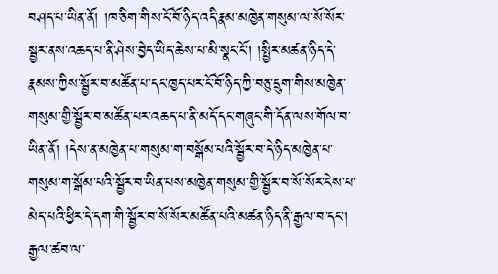བཤད་པ་ཡིན་ནོ། །ཁ་ཅིག་གིས་ངོ་བོ་ཉིད་འདི་རྣམ་མཁྱེན་གསུམ་ལ་སོ་སོར་སྦྱར་ནས་འཆད་པ་ནི་ཤེས་བྱེད་ཡིད་ཆེས་པ་མི་སྣང་ངོ་། །སྤྱིར་མཚན་ཉིད་དེ་རྣམས་ཀྱིས་སྦྱོར་བ་མཚོན་པ་དང་ཁྱད་པར་ངོ་བོ་ཉིད་ཀྱི་བཅུ་དྲུག་གིས་མཁྱེན་གསུམ་གྱི་སྦྱོར་བ་མཚོན་པར་འཆད་པ་ནི་མདོ་དང་གཞུང་གི་དོན་ལས་གོལ་བ་ཡིན་ནོ། །དེས་ན་མཁྱེན་པ་གསུམ་ག་བསྒོམ་པའི་སྦྱོར་བ་དེ་ཉིད་མཁྱེན་པ་གསུམ་ག་སྒོམ་པའི་སྦྱོར་བ་ཡིན་པས་མཁྱེན་གསུམ་གྱི་སྦྱོར་བ་སོ་སོར་ངེས་པ་མེད་པའི་ཕྱིར་དེ་དག་གི་སྦྱོར་བ་སོ་སོར་མཚོན་པའི་མཚན་ཉིད་ནི་རྒྱལ་བ་དང་། རྒྱལ་ཚབ་ལ་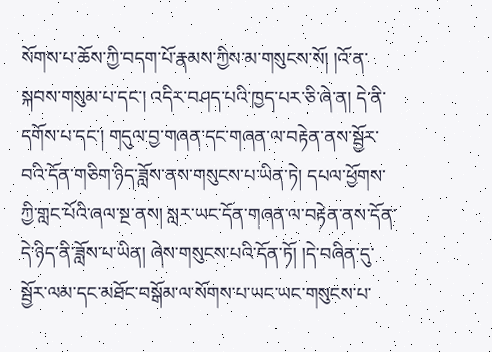སོགས་པ་ཆོས་ཀྱི་བདག་པོ་རྣམས་ཀྱིས་མ་གསུངས་སོ། །འོ་ན་སྐབས་གསུམ་པ་དང་། འདིར་བཤད་པའི་ཁྱད་པར་ཅི་ཞེ་ན། དེ་ནི་དགོས་པ་དང་། གདུལ་བྱ་གཞན་དང་གཞན་ལ་བརྟེན་ནས་སྦྱོར་བའི་དོན་གཅིག་ཉིད་ཟློས་ནས་གསུངས་པ་ཡིན་ཏེ། དཔལ་ཕྱོགས་ཀྱི་གླང་པོའི་ཞལ་སྔ་ནས། སླར་ཡང་དོན་གཞན་ལ་བརྟེན་ནས་དོན་དེ་ཉིད་ནི་ཟློས་པ་ཡིན། ཞེས་གསུངས་པའི་དོན་ཏོ། །དེ་བཞིན་དུ་སྦྱོར་ལམ་དང་མཐོང་བསྒོམ་ལ་སོགས་པ་ཡང་ཡང་གསུངས་པ་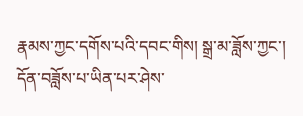རྣམས་ཀྱང་དགོས་པའི་དབང་གིས། སྒྲ་མ་ཟློས་ཀྱང་། དོན་བཟློས་པ་ཡིན་པར་ཤེས་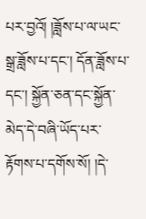པར་བྱའོ། །ཟློས་པ་ལ་ཡང་སྒྲ་ཟློས་པ་དང་། དོན་ཟློས་པ་དང་། སྐྱོན་ཅན་དང་སྐྱོན་མེད་དེ་བཞི་ཡོད་པར་རྟོགས་པ་དགོས་སོ། །དེ་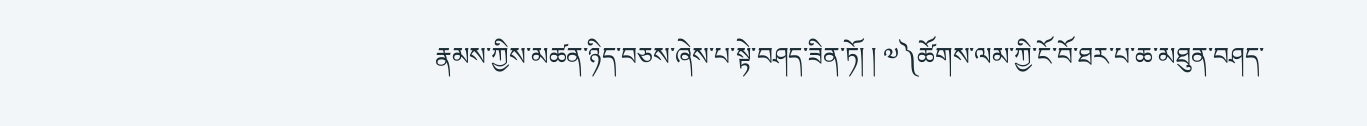རྣམས་ཀྱིས་མཚན་ཉིད་བཅས་ཞེས་པ་སྟེ་བཤད་ཟིན་ཏོ། ། ༧༽ཚོགས་ལམ་ཀྱི་ངོ་བོ་ཐར་པ་ཆ་མཐུན་བཤད་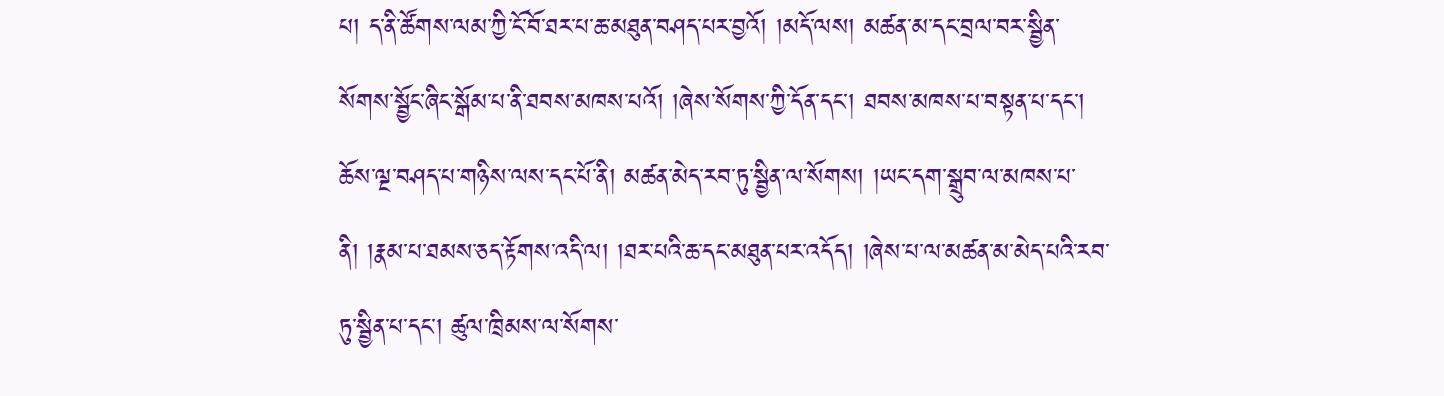པ། ད་ནི་ཚོགས་ལམ་ཀྱི་ངོ་བོ་ཐར་པ་ཆ་མཐུན་བཤད་པར་བྱའོ། །མདོ་ལས། མཚན་མ་དང་བྲལ་བར་སྦྱིན་སོགས་སྦྱོང་ཞིང་སྒོམ་པ་ནི་ཐབས་མཁས་པའོ། །ཞེས་སོགས་ཀྱི་དོན་དང་། ཐབས་མཁས་པ་བསྟན་པ་དང་། ཆོས་ལྔ་བཤད་པ་གཉིས་ལས་དང་པོ་ནི། མཚན་མེད་རབ་ཏུ་སྦྱིན་ལ་སོགས། །ཡང་དག་སྒྲུབ་ལ་མཁས་པ་ནི། །རྣམ་པ་ཐམས་ཅད་རྟོགས་འདི་ལ། །ཐར་པའི་ཆ་དང་མཐུན་པར་འདོད། །ཞེས་པ་ལ་མཚན་མ་མེད་པའི་རབ་ཏུ་སྦྱིན་པ་དང་། ཚུལ་ཁྲིམས་ལ་སོགས་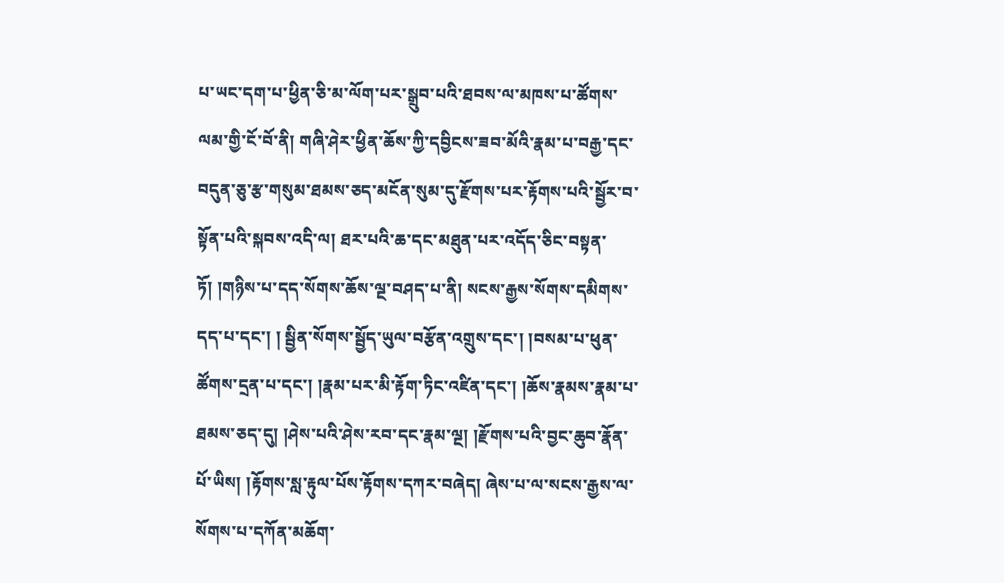པ་ཡང་དག་པ་ཕྱིན་ཅི་མ་ལོག་པར་སྒྲུབ་པའི་ཐབས་ལ་མཁས་པ་ཚོགས་ལམ་གྱི་ངོ་བོ་ནི། གཞི་ཤེར་ཕྱིན་ཆོས་ཀྱི་དབྱིངས་ཟབ་མོའི་རྣམ་པ་བརྒྱ་དང་བདུན་ཅུ་རྩ་གསུམ་ཐམས་ཅད་མངོན་སུམ་དུ་རྫོགས་པར་རྟོགས་པའི་སྦྱོར་བ་སྟོན་པའི་སྐབས་འདི་ལ། ཐར་པའི་ཆ་དང་མཐུན་པར་འདོད་ཅིང་བསྟན་ཏོ། །གཉིས་པ་དད་སོགས་ཆོས་ལྔ་བཤད་པ་ནི། སངས་རྒྱས་སོགས་དམིགས་དད་པ་དང་། ། སྦྱིན་སོགས་སྦྱོད་ཡུལ་བརྩོན་འགྲུས་དང་། །བསམ་པ་ཕུན་ཚོགས་དྲན་པ་དང་། །རྣམ་པར་མི་རྟོག་ཏིང་འཛིན་དང་། །ཆོས་རྣམས་རྣམ་པ་ཐམས་ཅད་དུ། །ཤེས་པའི་ཤེས་རབ་དང་རྣམ་ལྔ། །རྫོགས་པའི་བྱང་ཆུབ་རྣོན་པོ་ཡིས། །རྟོགས་སླ་རྟུལ་པོས་རྟོགས་དཀར་བཞེད། ཞེས་པ་ལ་སངས་རྒྱས་ལ་སོགས་པ་དཀོན་མཆོག་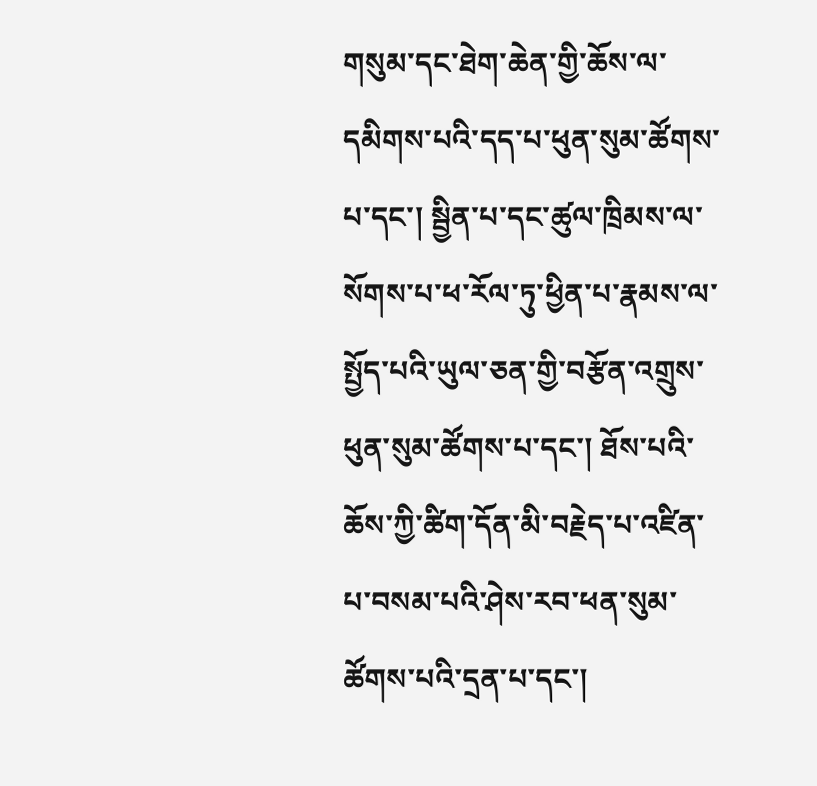གསུམ་དང་ཐེག་ཆེན་གྱི་ཆོས་ལ་དམིགས་པའི་དད་པ་ཕུན་སུམ་ཚོགས་པ་དང་། སྦྱིན་པ་དང་ཚུལ་ཁྲིམས་ལ་སོགས་པ་ཕ་རོལ་ཏུ་ཕྱིན་པ་རྣམས་ལ་སྤྱོད་པའི་ཡུལ་ཅན་གྱི་བརྩོན་འགྲུས་ཕུན་སུམ་ཚོགས་པ་དང་། ཐོས་པའི་ཆོས་ཀྱི་ཚིག་དོན་མི་བརྗེད་པ་འཛིན་པ་བསམ་པའི་ཤེས་རབ་ཕན་སུམ་ཚོགས་པའི་དྲན་པ་དང་།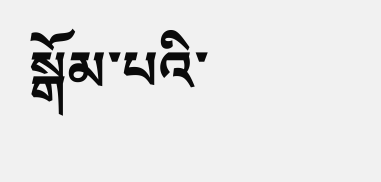སྒོམ་པའི་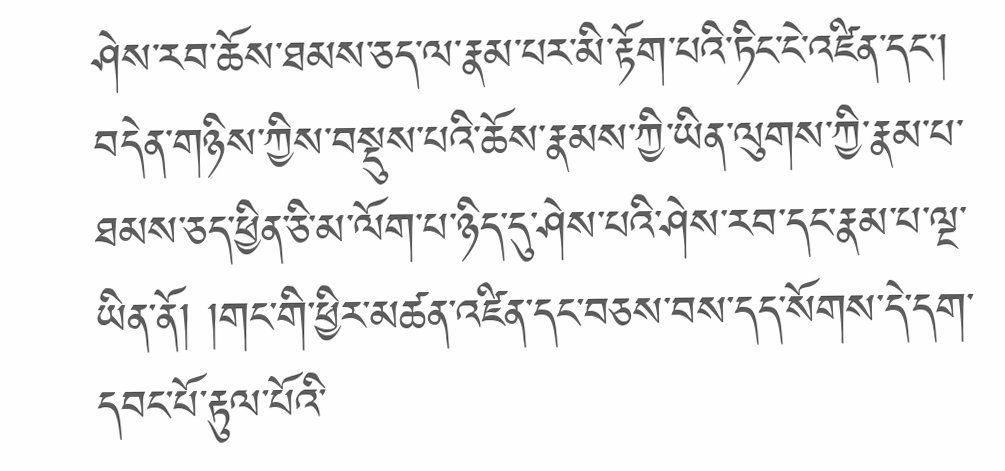ཤེས་རབ་ཆོས་ཐམས་ཅད་ལ་རྣམ་པར་མི་རྟོག་པའི་ཏིང་ངེ་འཛིན་དང་། བདེན་གཉིས་ཀྱིས་བསྡུས་པའི་ཆོས་རྣམས་ཀྱི་ཡིན་ལུགས་ཀྱི་རྣམ་པ་ཐམས་ཅད་ཕྱིན་ཅི་མ་ལོག་པ་ཉིད་དུ་ཤེས་པའི་ཤེས་རབ་དང་རྣམ་པ་ལྔ་ཡིན་ནོ། །གང་གི་ཕྱིར་མཚན་འཛིན་དང་བཅས་བས་དད་སོགས་དེ་དག་དབང་པོ་རྟུལ་པོའི་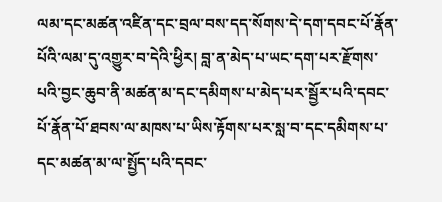ལམ་དང་མཚན་འཛིན་དང་བྲལ་བས་དད་སོགས་དེ་དག་དབང་པོ་རྣོན་པོའི་ལམ་དུ་འགྱུར་བ་དེའི་ཕྱིར། བླ་ན་མེད་པ་ཡང་དག་པར་རྫོགས་པའི་བྱང་ཆུབ་ནི་མཚན་མ་དང་དམིགས་པ་མེད་པར་སྦྱོར་པའི་དབང་པོ་རྣོན་པོ་ཐབས་ལ་མཁས་པ་ཡིས་རྟོགས་པར་སླ་བ་དང་དམིགས་པ་དང་མཚན་མ་ལ་སྤྱོད་པའི་དབང་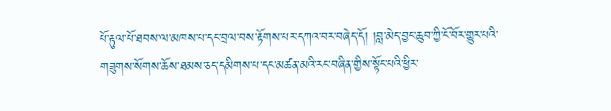པོ་རྟུལ་པོ་ཐབས་ལ་མཁས་པ་དང་བྲལ་བས་རྟོགས་པར་དཀའ་བར་བཞེད་དོ། །བླ་མེད་བྱང་ཆུབ་ཀྱི་ངོ་བོར་གྱུར་པའི་གཟུགས་སོགས་ཆོས་ཐམས་ཅད་དམིགས་པ་དང་མཚན་མའི་རང་བཞིན་གྱིས་སྟོང་པའི་ཕྱིར་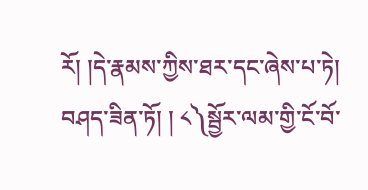རོ། །དེ་རྣམས་ཀྱིས་ཐར་དང་ཞེས་པ་ཏེ། བཤད་ཟིན་ཏོ། ། ༨༽སྦྱོར་ལམ་གྱི་ངོ་བོ་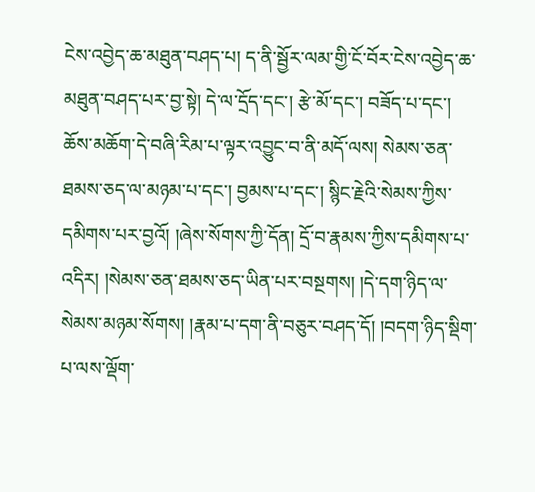ངེས་འབྱེད་ཆ་མཐུན་བཤད་པ། ད་ནི་སྦྱོར་ལམ་གྱི་ངོ་བོར་ངེས་འབྱེད་ཆ་མཐུན་བཤད་པར་བྱ་སྟེ། དེ་ལ་དྲོད་དང་། རྩེ་མོ་དང་། བཟོད་པ་དང་། ཆོས་མཆོག་དེ་བཞི་རིམ་པ་ལྟར་འབྱུང་བ་ནི་མདོ་ལས། སེམས་ཅན་ཐམས་ཅད་ལ་མཉམ་པ་དང་། བྱམས་པ་དང་། སྙིང་རྗེའི་སེམས་ཀྱིས་དམིགས་པར་བྱའོ། །ཞེས་སོགས་ཀྱི་དོན། དྲོ་བ་རྣམས་ཀྱིས་དམིགས་པ་འདིར། །སེམས་ཅན་ཐམས་ཅད་ཡིན་པར་བསྔགས། །དེ་དག་ཉིད་ལ་སེམས་མཉམ་སོགས། །རྣམ་པ་དག་ནི་བཅུར་བཤད་དོ། །བདག་ཉིད་སྡིག་པ་ལས་ལྡོག་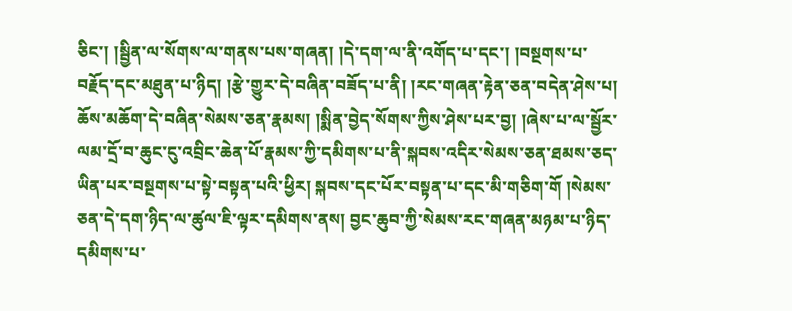ཅིང་། །སྦྱིན་ལ་སོགས་ལ་གནས་པས་གཞན། །དེ་དག་ལ་ནི་འགོད་པ་དང་། །བསྔགས་པ་བརྗོད་དང་མཐུན་པ་ཉིད། །རྩེ་གྱུར་དེ་བཞིན་བཟོད་པ་ནི། །རང་གཞན་རྟེན་ཅན་བདེན་ཤེས་པ། ཆོས་མཆོག་དེ་བཞིན་སེམས་ཅན་རྣམས། །སྨིན་བྱེད་སོགས་ཀྱིས་ཤེས་པར་བྱ། །ཞེས་པ་ལ་སྦྱོར་ལམ་དྲོ་བ་ཆུང་ངུ་འབྲིང་ཆེན་པོ་རྣམས་ཀྱི་དམིགས་པ་ནི་སྐབས་འདིར་སེམས་ཅན་ཐམས་ཅད་ཡིན་པར་བསྔགས་པ་སྟེ་བསྟན་པའི་ཕྱིར། སྐབས་དང་པོར་བསྟན་པ་དང་མི་གཅིག་གོ །སེམས་ཅན་དེ་དག་ཉིད་ལ་ཚུལ་ཇི་ལྟར་དམིགས་ནས། བྱང་ཆུབ་ཀྱི་སེམས་རང་གཞན་མཉམ་པ་ཉིད་དམིགས་པ་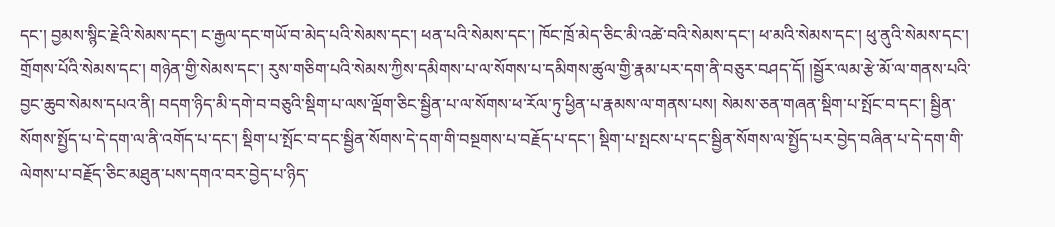དང་། བྱམས་སྙིང་རྗེའི་སེམས་དང་། ང་རྒྱལ་དང་གཡོ་བ་མེད་པའི་སེམས་དང་། ཕན་པའི་སེམས་དང་། ཁོང་ཁྲོ་མེད་ཅིང་མི་འཚེ་བའི་སེམས་དང་། ཕ་མའི་སེམས་དང་། ཕུ་ནུའི་སེམས་དང་། གྲོགས་པོའི་སེམས་དང་། གཉེན་གྱི་སེམས་དང་། རུས་གཅིག་པའི་སེམས་ཀྱིས་དམིགས་པ་ལ་སོགས་པ་དམིགས་ཚུལ་གྱི་རྣམ་པར་དག་ནི་བཅུར་བཤད་དོ། །སྦྱོར་ལམ་རྩེ་མོ་ལ་གནས་པའི་བྱང་ཆུབ་སེམས་དཔའ་ནི། བདག་ཉིད་མི་དགེ་བ་བཅུའི་སྡིག་པ་ལས་ལྡོག་ཅིང་སྦྱིན་པ་ལ་སོགས་ཕ་རོལ་ཏུ་ཕྱིན་པ་རྣམས་ལ་གནས་པས། སེམས་ཅན་གཞན་སྡིག་པ་སྤོང་བ་དང་། སྦྱིན་སོགས་སྤྱོད་པ་དེ་དག་ལ་ནི་འགོད་པ་དང་། སྡིག་པ་སྤོང་བ་དང་སྦྱིན་སོགས་དེ་དག་གི་བསྔགས་པ་བརྗོད་པ་དང་། སྡིག་པ་སྤངས་པ་དང་སྦྱིན་སོགས་ལ་སྤྱོད་པར་བྱེད་བཞིན་པ་དེ་དག་གི་ལེགས་པ་བརྗོད་ཅིང་མཐུན་པས་དགའ་བར་བྱེད་པ་ཉིད་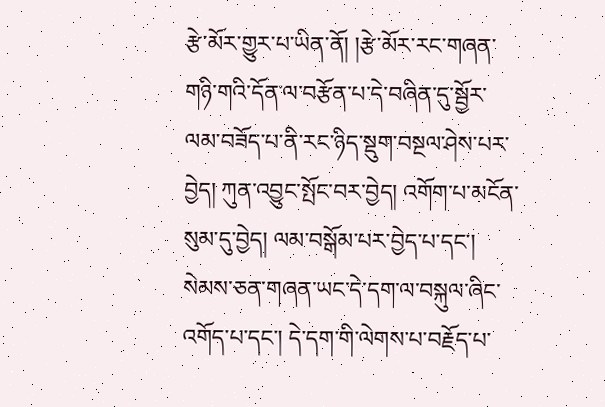རྩེ་མོར་གྱུར་པ་ཡིན་ནོ། །རྩེ་མོར་རང་གཞན་གཉི་གའི་དོན་ལ་བརྩོན་པ་དེ་བཞིན་དུ་སྦྱོར་ལམ་བཟོད་པ་ནི་རང་ཉིད་སྡུག་བསྔལ་ཤེས་པར་བྱེད། ཀུན་འབྱུང་སྤོང་བར་བྱེད། འགོག་པ་མངོན་སུམ་དུ་བྱེད། ལམ་བསྒོམ་པར་བྱེད་པ་དང་། སེམས་ཅན་གཞན་ཡང་དེ་དག་ལ་བསྐུལ་ཞིང་འགོད་པ་དང་། དེ་དག་གི་ལེགས་པ་བརྗོད་པ་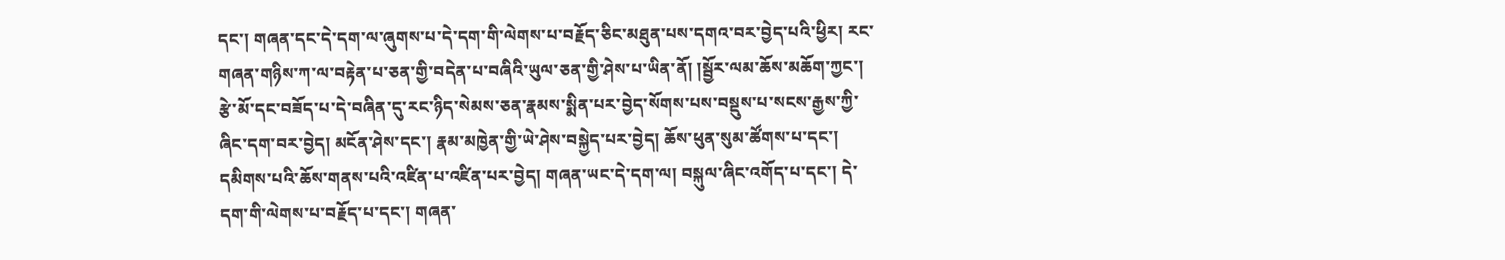དང་། གཞན་དང་དེ་དག་ལ་ཞུགས་པ་དེ་དག་གི་ལེགས་པ་བརྗོད་ཅིང་མཐུན་པས་དགའ་བར་བྱེད་པའི་ཕྱིར། རང་གཞན་གཉིས་ཀ་ལ་བརྟེན་པ་ཅན་གྱི་བདེན་པ་བཞིའི་ཡུལ་ཅན་གྱི་ཤེས་པ་ཡིན་ནོ། །སྦྱོར་ལམ་ཆོས་མཆོག་ཀྱང་། རྩེ་མོ་དང་བཟོད་པ་དེ་བཞིན་དུ་རང་ཉིད་སེམས་ཅན་རྣམས་སྨིན་པར་བྱེད་སོགས་པས་བསྡུས་པ་སངས་རྒྱས་ཀྱི་ཞིང་དག་བར་བྱེད། མངོན་ཤེས་དང་། རྣམ་མཁྱེན་གྱི་ཡེ་ཤེས་བསྐྱེད་པར་བྱེད། ཆོས་ཕུན་སུམ་ཚོགས་པ་དང་། དམིགས་པའི་ཆོས་གནས་པའི་འཛིན་པ་འཛིན་པར་བྱེད། གཞན་ཡང་དེ་དག་ལ། བསྐུལ་ཞིང་འགོད་པ་དང་། དེ་དག་གི་ལེགས་པ་བརྗོད་པ་དང་། གཞན་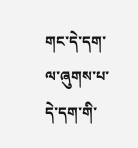གང་དེ་དག་ལ་ཞུགས་པ་དེ་དག་གི་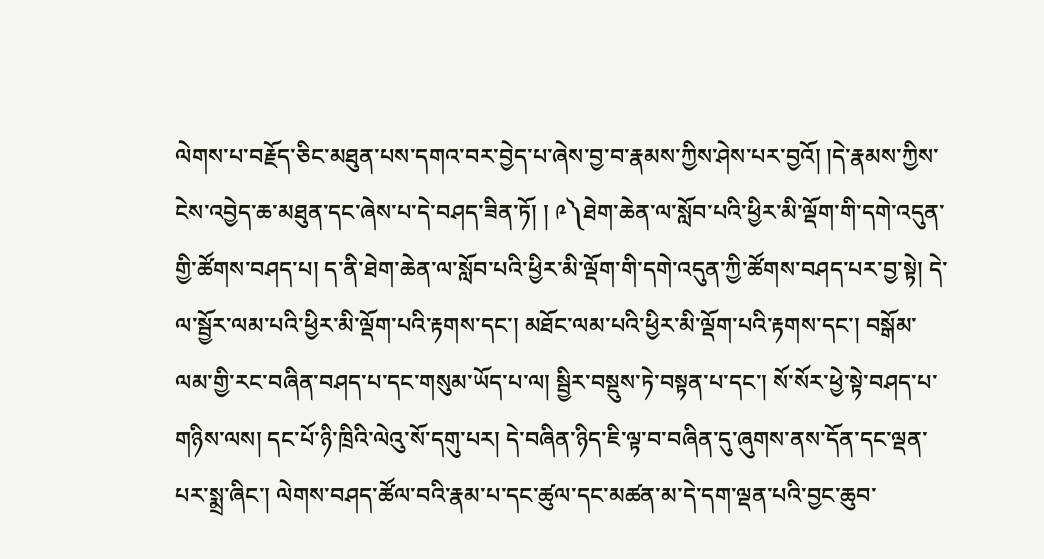ལེགས་པ་བརྗོད་ཅིང་མཐུན་པས་དགའ་བར་བྱེད་པ་ཞེས་བྱ་བ་རྣམས་ཀྱིས་ཤེས་པར་བྱའོ། །དེ་རྣམས་ཀྱིས་ངེས་འབྱེད་ཆ་མཐུན་དང་ཞེས་པ་དེ་བཤད་ཟིན་ཏོ། ། ༩༽ཐེག་ཆེན་ལ་སློབ་པའི་ཕྱིར་མི་ལྡོག་གི་དགེ་འདུན་གྱི་ཚོགས་བཤད་པ། ད་ནི་ཐེག་ཆེན་ལ་སློབ་པའི་ཕྱིར་མི་ལྡོག་གི་དགེ་འདུན་ཀྱི་ཚོགས་བཤད་པར་བྱ་སྟེ། དེ་ལ་སྦྱོར་ལམ་པའི་ཕྱིར་མི་ལྡོག་པའི་རྟགས་དང་། མཐོང་ལམ་པའི་ཕྱིར་མི་ལྡོག་པའི་རྟགས་དང་། བསྒོམ་ལམ་གྱི་རང་བཞིན་བཤད་པ་དང་གསུམ་ཡོད་པ་ལ། སྦྱིར་བསྡུས་ཏེ་བསྟན་པ་དང་། སོ་སོར་ཕྱེ་སྟེ་བཤད་པ་གཉིས་ལས། དང་པོ་ཉི་ཁྲིའི་ལེའུ་སོ་དགུ་པར། དེ་བཞིན་ཉིད་ཇི་ལྟ་བ་བཞིན་དུ་ཞུགས་ནས་དོན་དང་ལྡན་པར་སྨྲ་ཞིང་། ལེགས་བཤད་ཚོལ་བའི་རྣམ་པ་དང་ཚུལ་དང་མཚན་མ་དེ་དག་ལྡན་པའི་བྱང་ཆུབ་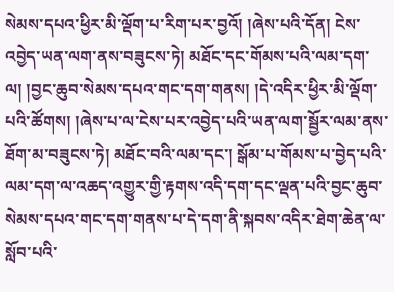སེམས་དཔའ་ཕྱིར་མི་ལྡོག་པ་རིག་པར་བྱའོ། །ཞེས་པའི་དོན། ངེས་འབྱེད་ཡན་ལག་ནས་བཟུངས་ཏེ། མཐོང་དང་གོམས་པའི་ལམ་དག་ལ། །བྱང་ཆུབ་སེམས་དཔའ་གང་དག་གནས། །དེ་འདིར་ཕྱིར་མི་ལྡོག་པའི་ཚོགས། །ཞེས་པ་ལ་ངེས་པར་འབྱེད་པའི་ཡན་ལག་སྦྱོར་ལམ་ནས་ཐོག་མ་བཟུངས་ཏེ། མཐོང་བའི་ལམ་དང་། སྒོམ་པ་གོམས་པ་བྱེད་པའི་ལམ་དག་ལ་འཆད་འགྱུར་གྱི་རྟགས་འདི་དག་དང་ལྡན་པའི་བྱང་ཆུབ་སེམས་དཔའ་གང་དག་གནས་པ་དེ་དག་ནི་སྐབས་འདིར་ཐེག་ཆེན་ལ་སློབ་པའི་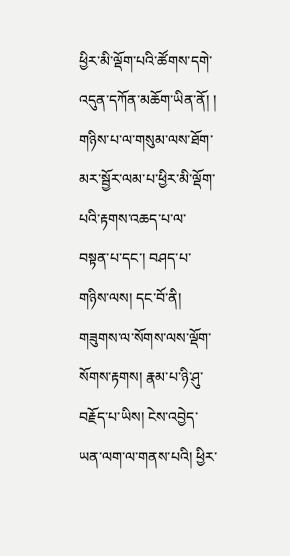ཕྱིར་མི་ལྡོག་པའི་ཚོགས་དགེ་འདུན་དཀོན་མཆོག་ཡིན་ནོ། ། གཉིས་པ་ལ་གསུམ་ལས་ཐོག་མར་སྦྱོར་ལམ་པ་ཕྱིར་མི་ལྡོག་པའི་རྟགས་འཆད་པ་ལ་བསྟན་པ་དང་། བཤད་པ་གཉིས་ལས། དང་བོ་ནི། གཟུགས་ལ་སོགས་ལས་ལྡོག་སོགས་རྟགས། རྣམ་པ་ཉི་ཤུ་བརྗོད་པ་ཡིས། ངེས་འབྱེད་ཡན་ལག་ལ་གནས་པའི། ཕྱིར་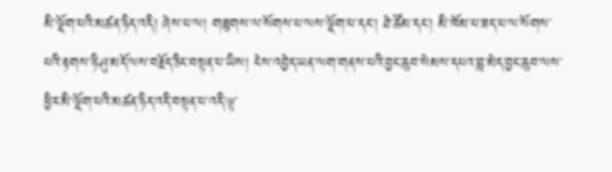མི་ལྡོག་པའི་མཚན་ཉིད་འདི། ཞེས་པ་ལ། གཟུགས་ལ་སོགས་པ་ལས་ལྡོག་པ་དང་། ཐེ་ཚོམ་དང་། མི་ཁོམ་པ་ཟད་པ་ལ་སོགས་པའི་རྟགས་ཉི་ཤུ་མདོ་ལས་བརྗོད་ཅིང་བསྟན་པ་ཡིས། ངེས་འབྱེད་ཡན་ལག་གནས་པའི་བྱང་ཆུབ་སེམས་དཔའ་བླ་མེད་བྱང་ཆུབ་ལས་ཕྱིར་མི་ལྡོག་པའི་མཚན་ཉིད་འདི་བསྟན་པ་འདི་ལྟ་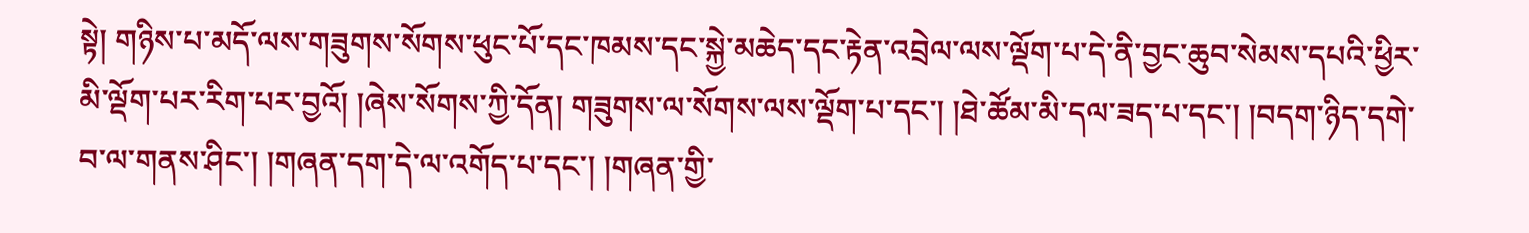སྟེ། གཉིས་པ་མདོ་ལས་གཟུགས་སོགས་ཕུང་པོ་དང་ཁམས་དང་སྐྱེ་མཆེད་དང་རྟེན་འབྲེལ་ལས་ལྡོག་པ་དེ་ནི་བྱང་ཆུབ་སེམས་དཔའི་ཕྱིར་མི་ལྡོག་པར་རིག་པར་བྱའོ། །ཞེས་སོགས་ཀྱི་དོན། གཟུགས་ལ་སོགས་ལས་ལྡོག་པ་དང་། །ཐེ་ཚོམ་མི་དལ་ཟད་པ་དང་། །བདག་ཉིད་དགེ་བ་ལ་གནས་ཤིང་། །གཞན་དག་དེ་ལ་འགོད་པ་དང་། །གཞན་གྱི་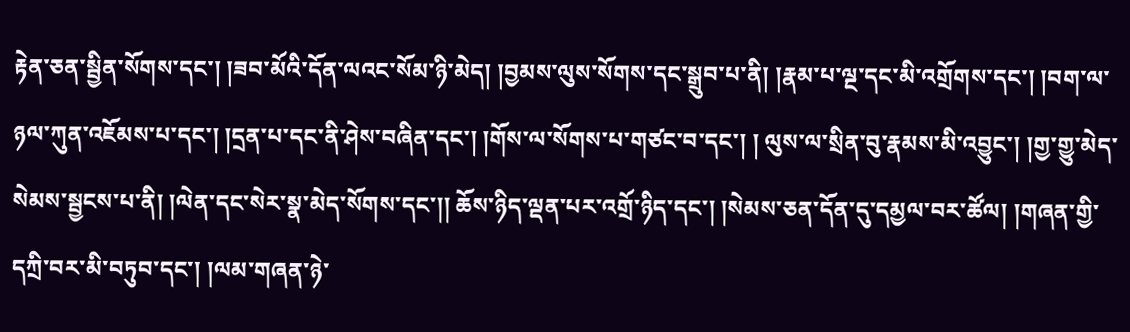རྟེན་ཅན་སྦྱིན་སོགས་དང་། །ཟབ་མོའི་དོན་ལའང་སོམ་ཉི་མེད། །བྱམས་ལུས་སོགས་དང་སྒྲུབ་པ་ནི། །རྣམ་པ་ལྔ་དང་མི་འགྲོགས་དང་། །བག་ལ་ཉལ་ཀུན་འཇོམས་པ་དང་། །དྲན་པ་དང་ནི་ཤེས་བཞིན་དང་། །གོས་ལ་སོགས་པ་གཙང་བ་དང་། ། ལུས་ལ་སྲིན་བུ་རྣམས་མི་འབྱུང་། །གྱ་གྱུ་མེད་སེམས་སྦྱངས་པ་ནི། །ལེན་དང་སེར་སྣ་མེད་སོགས་དང་།། ཆོས་ཉིད་ལྡན་པར་འགྲོ་ཉིད་དང་། །སེམས་ཅན་དོན་དུ་དམྱལ་བར་ཚོལ། །གཞན་གྱི་དཀྲི་བར་མི་བཏུབ་དང་། །ལམ་གཞན་ཉེ་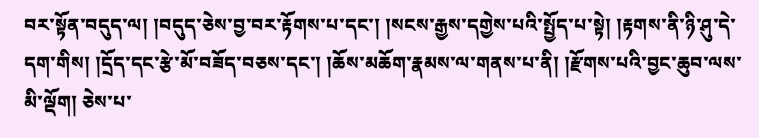བར་སྟོན་བདུད་ལ། །བདུད་ཅེས་བྱ་བར་རྟོགས་པ་དང་། །སངས་རྒྱས་དགྱེས་པའི་སྤྱོད་པ་སྟེ། །རྟགས་ནི་ཉི་ཤུ་དེ་དག་གིས། །དྲོད་དང་རྩེ་མོ་བཟོད་བཅས་དང་། །ཆོས་མཆོག་རྣམས་ལ་གནས་པ་ནི། །རྫོགས་པའི་བྱང་ཆུབ་ལས་མི་ལྡོག། ཅེས་པ་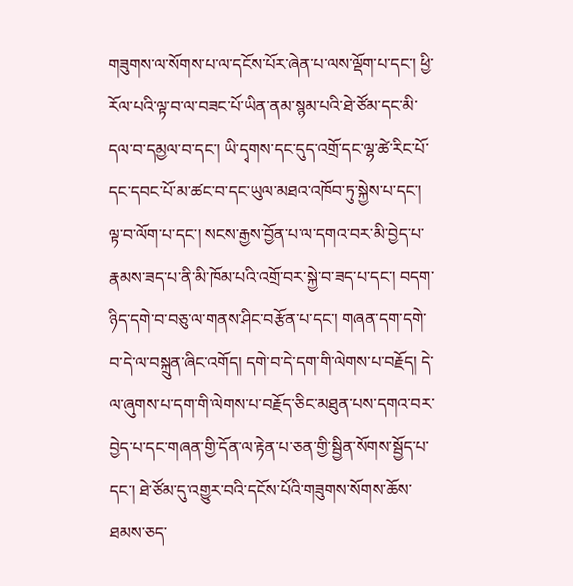གཟུགས་ལ་སོགས་པ་ལ་དངོས་པོར་ཞེན་པ་ལས་ལྡོག་པ་དང་། ཕྱི་རོལ་པའི་ལྟ་བ་ལ་བཟང་པོ་ཡིན་ནམ་སྙམ་པའི་ཐེ་ཙོམ་དང་མི་དལ་བ་དམྱལ་བ་དང་། ཡི་དྭགས་དང་དུད་འགྲོ་དང་ལྷ་ཚེ་རིང་པོ་དང་དབང་པོ་མ་ཚང་བ་དང་ཡུལ་མཐའ་འཁོབ་ཏུ་སྐྱེས་པ་དང་། ལྟ་བ་ལོག་པ་དང་། སངས་རྒྱས་བྱོན་པ་ལ་དགའ་བར་མི་བྱེད་པ་རྣམས་ཟད་པ་ནི་མི་ཁོམ་པའི་འགྲོ་བར་སྐྱེ་བ་ཟད་པ་དང་། བདག་ཉིད་དགེ་བ་བཅུ་ལ་གནས་ཤིང་བརྩོན་པ་དང་། གཞན་དག་དགེ་བ་དེ་ལ་བསྐྲུན་ཞིང་འགོད། དགེ་བ་དེ་དག་གི་ལེགས་པ་བརྗོད། དེ་ལ་ཞུགས་པ་དག་གི་ལེགས་པ་བརྗོད་ཅིང་མཐུན་པས་དགའ་བར་བྱེད་པ་དང་གཞན་གྱི་དོན་ལ་རྟེན་པ་ཅན་གྱི་སྦྱིན་སོགས་སྦྱོད་པ་དང་། ཐེ་ཙོམ་དུ་འགྱུར་བའི་དངོས་པོའི་གཟུགས་སོགས་ཆོས་ཐམས་ཅད་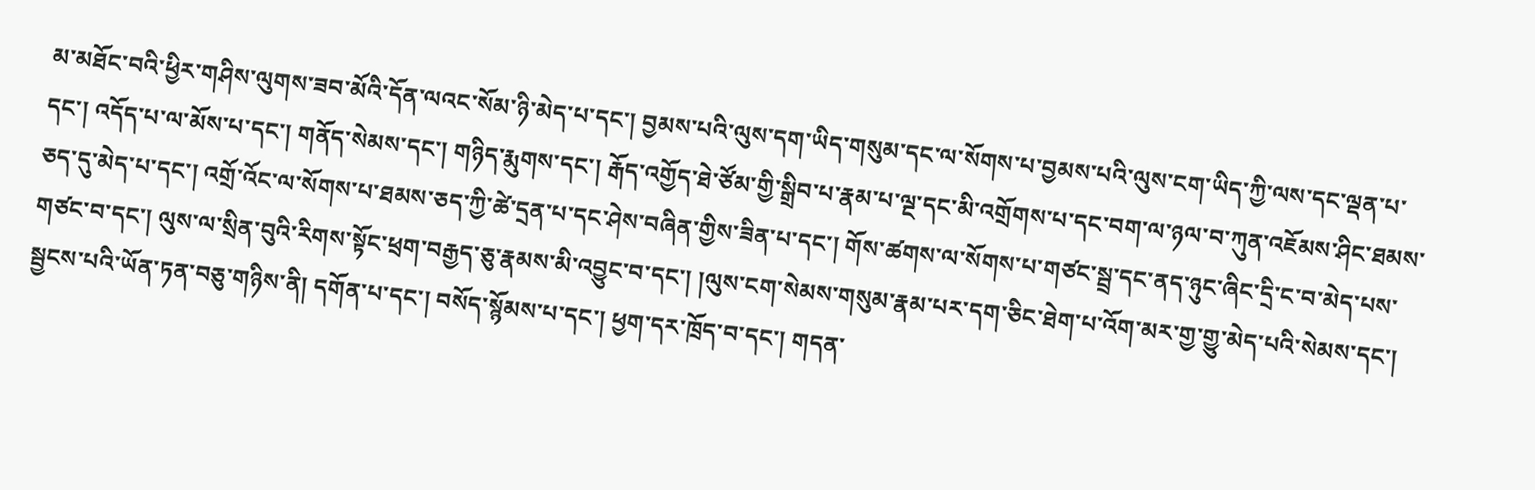མ་མཐོང་བའི་ཕྱིར་གཤིས་ལུགས་ཟབ་མོའི་དོན་ལའང་སོམ་ཉི་མེད་པ་དང་། བྱམས་པའི་ལུས་དག་ཡིད་གསུམ་དང་ལ་སོགས་པ་བྱམས་པའི་ལུས་ངག་ཡིད་ཀྱི་ལས་དང་ལྡན་པ་དང་། འདོད་པ་ལ་མོས་པ་དང་། གནོད་སེམས་དང་། གཉིད་རྨུགས་དང་། རྒོད་འགྱོད་ཐེ་ཙོམ་གྱི་སྒྲིབ་པ་རྣམ་པ་ལྔ་དང་མི་འགྲོགས་པ་དང་བག་ལ་ཉལ་བ་ཀུན་འཇོམས་ཤིང་ཐམས་ཅད་དུ་མེད་པ་དང་། འགྲོ་འོང་ལ་སོགས་པ་ཐམས་ཅད་ཀྱི་ཚེ་དྲན་པ་དང་ཤེས་བཞིན་གྱིས་ཟིན་པ་དང་། གོས་ཚགས་ལ་སོགས་པ་གཙང་སྦྲ་དང་ནད་ཉུང་ཞིང་དྲི་ང་བ་མེད་པས་གཙང་བ་དང་། ལུས་ལ་སྲིན་བུའི་རིགས་སྟོང་ཕྲག་བརྒྱད་ཅུ་རྣམས་མི་འབྱུང་བ་དང་། །ལུས་ངག་སེམས་གསུམ་རྣམ་པར་དག་ཅིང་ཐེག་པ་འོག་མར་གྱ་གྱུ་མེད་པའི་སེམས་དང་། སྦྱངས་པའི་ཡོན་ཏན་བཅུ་གཉིས་ནི། དགོན་པ་དང་། བསོད་སྙོམས་པ་དང་། ཕྱག་དར་ཁྲོད་བ་དང་། གདན་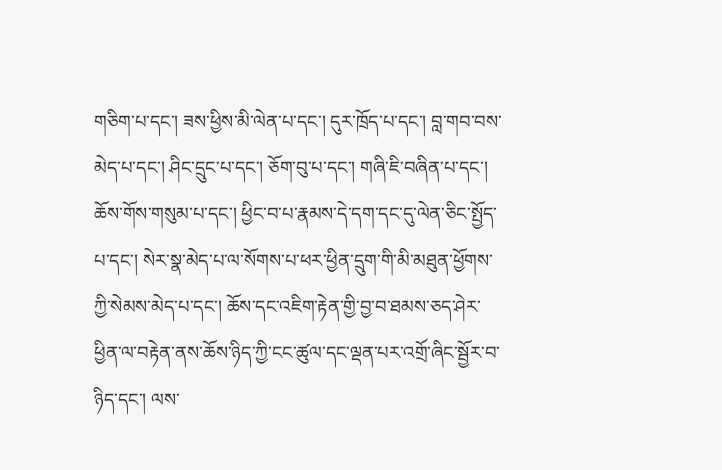གཅིག་པ་དང་། ཟས་ཕྱིས་མི་ལེན་པ་དང་། དུར་ཁྲོད་པ་དང་། བླ་གབ་བས་མེད་པ་དང་། ཤིང་དྲུང་པ་དང་། ཅོག་བུ་པ་དང་། གཞི་ཇི་བཞིན་པ་དང་། ཆོས་གོས་གསུམ་པ་དང་། ཕྱིང་བ་པ་རྣམས་དེ་དག་དང་དུ་ལེན་ཅིང་སྤྱོད་པ་དང་། སེར་སྣ་མེད་པ་ལ་སོགས་པ་ཕར་ཕྱིན་དྲུག་གི་མི་མཐུན་ཕྱོགས་ཀྱི་སེམས་མེད་པ་དང་། ཆོས་དང་འཇིག་རྟེན་གྱི་བྱ་བ་ཐམས་ཅད་ཤེར་ཕྱིན་ལ་བརྟེན་ནས་ཆོས་ཉིད་ཀྱི་ངང་ཚུལ་དང་ལྡན་པར་འགྲོ་ཞིང་སྦྱོར་བ་ཉིད་དང་། ལས་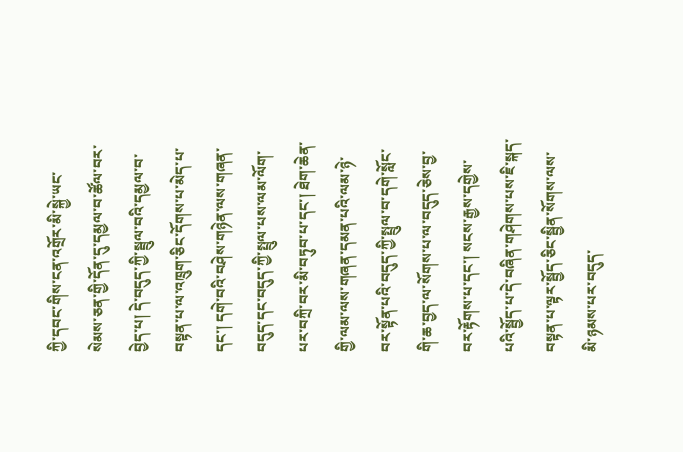ཀྱི་དབང་གིས་ངན་འགྲོར་མི་སྐྱེ་ཡང་སེམས་ཅན་གྱི་དོན་དུ་དམྱལ་བ་ཚོལ་བར་བྱེད་པ། དེ་བདུད་ཀྱི་སྦྲུལ་བའི་དམྱལ་བ་བསྟན་པ་ལ་འཁྲུག་ཅིང་དོགས་པ་མེད་པ་དང་། དགེ་བའི་བཤེས་གཉེན་ལས་གཞན་བདུད་དང་བདུད་ཀྱི་སྤྲུལ་པས་ལམ་ལོག་པར་བཀྲི་བར་མི་བཏུབ་པ་དང་། ཐེག་ཆེན་གྱི་ལམ་ལས་གཞན་དམན་པའི་ལམ་ཉེ་བར་སྟོན་པའི་བདུད་ཀྱི་སྤྲུལ་བ་དགེ་སློང་གི་ཆ་བྱད་ལ་སོགས་པ་ལ་བདུད་ཅེས་བྱ་བར་རྟོགས་པ་དང་། སངས་རྒྱས་དགྱེས་པའི་སྦྱོད་པ་དེ་བཞིན་གཤེགས་པས་ཇི་སྐད་བསྟན་པ་ལྟར་སྦྱོད་ཅིང་སྦྱིན་སོགས་ལས་མི་ཉམས་པར་བདུད་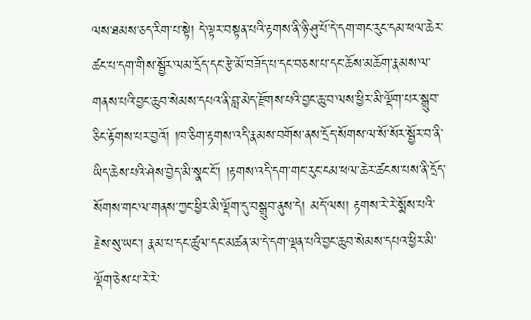ལས་ཐམས་ཅད་རིག་པ་སྟེ། དེ་ལྟར་བསྟན་པའི་རྟགས་ནི་ཉི་ཤུ་པོ་དེ་དག་གང་རུང་དམ་ཕལ་ཆེར་ཚང་པ་དག་གིས་སྦྱོར་ལམ་དྲོད་དང་རྩེ་མོ་བཟོད་པ་དང་བཅས་པ་དང་ཆོས་མཆོག་རྣམས་ལ་གནས་པའི་བྱང་ཆུབ་སེམས་དཔའ་ནི་བླ་མེད་རྫོགས་པའི་བྱང་ཆུ་བ་ལས་ཕྱིར་མི་ལྡོག་པར་སྒྲུབ་ཅིང་རྟོགས་པར་བྱའོ། །ཁ་ཅིག་རྟགས་འདི་རྣམས་བགོས་ནས་དྲོད་སོགས་ལ་སོ་སོར་སྦྱོར་བ་ནི་ཡིད་ཆེས་པའི་ཤེས་བྱེད་མི་སྣང་ངོ་། །རྟགས་འདི་དག་གང་རུང་ངམ་ཕལ་ཆེར་ཚངས་པས་ནི་དྲོད་སོགས་གང་ལ་གནས་ཀྱང་ཕྱིར་མི་ལྡོག་དུ་བསྒྲུབ་ནུས་དེ། མདོ་ལས། རྟགས་རེ་རེ་སྨོས་པའི་རྗེས་སུ་ཡང་། རྣམ་པ་དང་ཚུལ་དང་མཚན་མ་དེ་དག་ལྡན་པའི་བྱང་ཆུབ་སེམས་དཔའ་ཕྱིར་མི་ལྡོག་ཅེས་པ་རེ་རེ་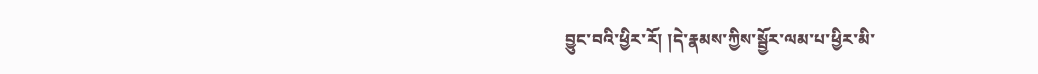བྱུང་བའི་ཕྱིར་རོ། །དེ་རྣམས་ཀྱིས་སྦྱོར་ལམ་པ་ཕྱིར་མི་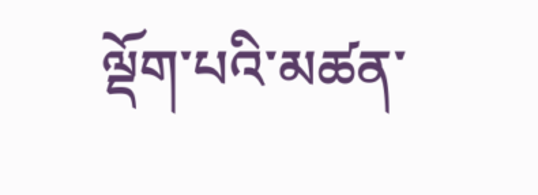ལྡོག་པའི་མཚན་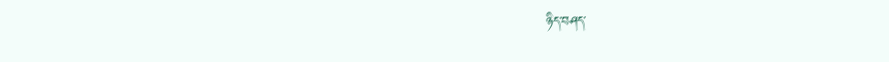ཉིད་བཤད་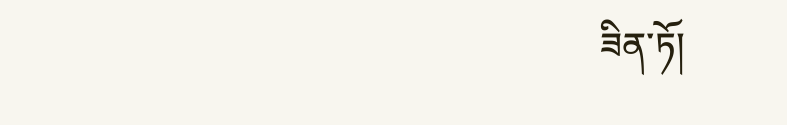ཟིན་ཏོ།